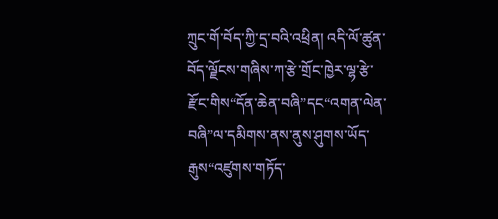ཀྲུང་གོ་བོད་ཀྱི་དྲ་བའི་འཕྲིན། འདི་ལོ་ཚུན་བོད་ལྗོངས་གཞིས་ཀ་རྩེ་གྲོང་ཁྱེར་ལྷ་རྩེ་རྫོང་གིས“དོན་ཆེན་བཞི”དང“འགན་ལེན་བཞི”ལ་དམིགས་ནས་ནུས་ཤུགས་ཡོད་རྒུས“འཛུགས་གཏོད་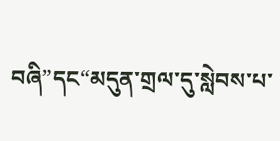བཞི”དང“མདུན་གྲལ་དུ་སླེབས་པ་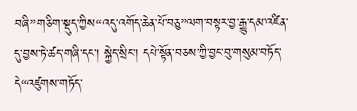བཞི”གཅིག་སྡུད་ཀྱིས“འདུ་འགོད་ཆེན་པོ་བཅུ”ལག་བསྟར་བྱ་རྒྱུ་དམ་འཛིན་དུ་བྱས་ཏེ་ཚད་གཞི་དང་། སྐྱེད་སྲིང་། དཔེ་སྟོན་བཅས་ཀྱི་བྱང་བུ་གསུམ་བཏོད་དེ“འཛུགས་གཏོད་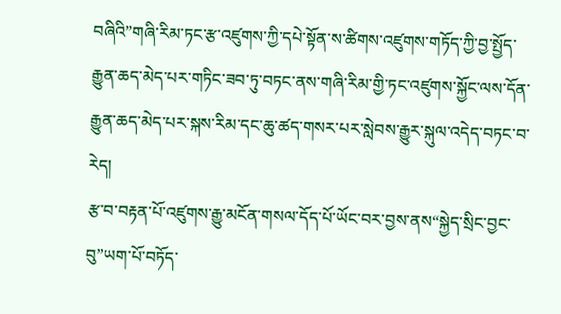བཞིའི”གཞི་རིམ་ཏང་རྩ་འཛུགས་ཀྱི་དཔེ་སྟོན་ས་ཚིགས་འཛུགས་གཏོད་ཀྱི་བྱ་སྤྱོད་རྒྱུན་ཆད་མེད་པར་གཏིང་ཟབ་ཏུ་བཏང་ནས་གཞི་རིམ་གྱི་ཏང་འཛུགས་སྐྱོང་ལས་དོན་རྒྱུན་ཆད་མེད་པར་སྐས་རིམ་དང་ཆུ་ཚད་གསར་པར་སླེབས་རྒྱུར་སྐུལ་འདེད་བཏང་བ་རེད།
རྩ་བ་བརྟན་པོ་འཛུགས་རྒྱུ་མངོན་གསལ་དོད་པོ་ཡོང་བར་བྱས་ནས“སྐྱེད་སྲིང་བྱང་བུ”ཡག་པོ་བཏོད་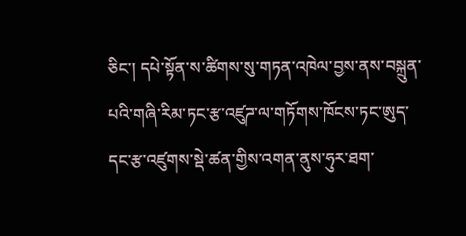ཅིང་། དཔེ་སྟོན་ས་ཚིགས་སུ་གཏན་འཁེལ་བྱས་ནས་བསྐྲུན་པའི་གཞི་རིམ་ཏང་རྩ་འཛུཌ་ལ་གཏོགས་ཁོངས་ཏང་ཨུད་དང་རྩ་འཛུགས་སྡེ་ཚན་གྱིས་འགན་ནུས་ཧུར་ཐག་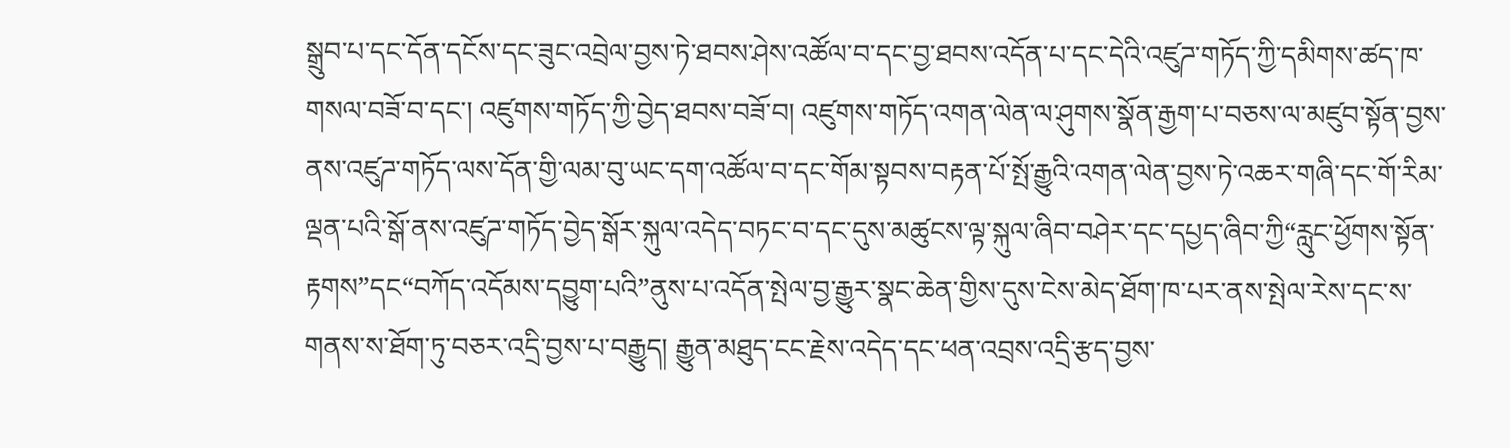སྒྲུབ་པ་དང་དོན་དངོས་དང་ཟུང་འབྲེལ་བྱས་ཏེ་ཐབས་ཤེས་འཚོལ་བ་དང་བྱ་ཐབས་འདོན་པ་དང་དེའི་འཛུཌ་གཏོད་ཀྱི་དམིགས་ཚད་ཁ་གསལ་བཟོ་བ་དང་། འཛུགས་གཏོད་ཀྱི་བྱེད་ཐབས་བཟོ་བ། འཛུགས་གཏོད་འགན་ལེན་ལ་ཤུགས་སྣོན་རྒྱག་པ་བཅས་ལ་མཛུབ་སྟོན་བྱས་ནས་འཛུཌ་གཏོད་ལས་དོན་གྱི་ལམ་བུ་ཡང་དག་འཚོལ་བ་དང་གོམ་སྟབས་བརྟན་པོ་སྤོ་རྒྱུའི་འགན་ལེན་བྱས་ཏེ་འཆར་གཞི་དང་གོ་རིམ་ལྡན་པའི་སྒོ་ནས་འཛུཌ་གཏོད་བྱེད་སྒོར་སྐུལ་འདེད་བཏང་བ་དང་དུས་མཚུངས་ལྟ་སྐུལ་ཞིབ་བཤེར་དང་དཔྱད་ཞིབ་ཀྱི“རླུང་ཕྱོགས་སྟོན་རྟགས”དང“བཀོད་འདོམས་དབྱུག་པའི”ནུས་པ་འདོན་སྤེལ་བྱ་རྒྱུར་སྣང་ཆེན་གྱིས་དུས་ངེས་མེད་ཐོག་ཁ་པར་ནས་སྤེལ་རེས་དང་ས་གནས་ས་ཐོག་ཏུ་བཅར་འདྲི་བྱས་པ་བརྒྱུད། རྒྱུན་མཐུད་ངང་རྗེས་འདེད་དང་ཕན་འབྲས་འདྲི་རྩད་བྱས་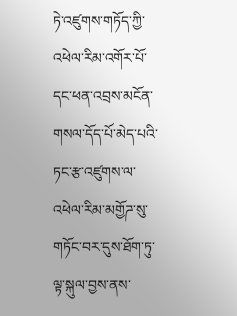ཏེ་འཛུགས་གཏོད་ཀྱི་འཕེལ་རིམ་འགོར་པོ་དང་ཕན་འབྲས་མངོན་གསལ་དོད་པོ་མེད་པའི་ཏང་རྩ་འཛུགས་ལ་འཕེལ་རིམ་མགྱོཌ་སུ་གཏོང་བར་དུས་ཐོག་ཏུ་ལྟ་སྐུལ་བྱས་ནས་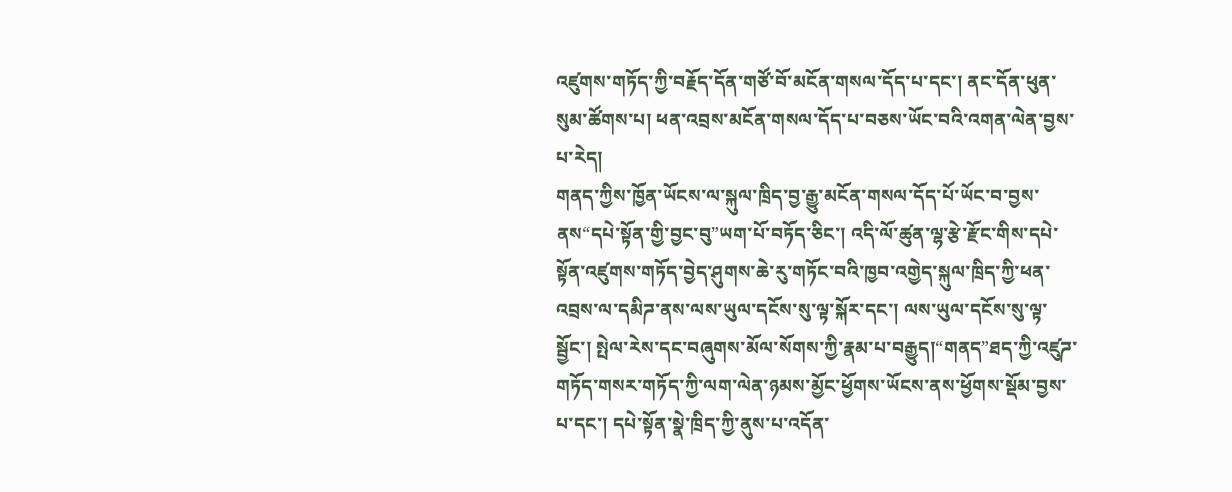འཛུགས་གཏོད་ཀྱི་བརྗོད་དོན་གཙོ་བོ་མངོན་གསལ་དོད་པ་དང་། ནང་དོན་ཕུན་སུམ་ཚོགས་པ། ཕན་འབྲས་མངོན་གསལ་དོད་པ་བཅས་ཡོང་བའི་འགན་ལེན་བྱས་པ་རེད།
གནད་ཀྱིས་ཁྱོན་ཡོངས་ལ་སྐུལ་ཁྲིད་བྱ་རྒྱུ་མངོན་གསལ་དོད་པོ་ཡོང་བ་བྱས་ནས“དཔེ་སྟོན་གྱི་བྱང་བུ”ཡག་པོ་བཏོད་ཅིང་། འདི་ལོ་ཚུན་ལྷ་རྩེ་རྫོང་གིས་དཔེ་སྟོན་འཛུགས་གཏོད་བྱེད་ཤུགས་ཆེ་རུ་གཏོང་བའི་ཁྱབ་འགྱེད་སྐུལ་ཁྲིད་ཀྱི་ཕན་འབྲས་ལ་དམིཌ་ནས་ལས་ཡུལ་དངོས་སུ་ལྟ་སྐོར་དང་། ལས་ཡུལ་དངོས་སུ་ལྟ་སྦྱོང་། སྤེལ་རེས་དང་བཞུགས་མོལ་སོགས་ཀྱི་རྣམ་པ་བརྒྱུད།“གནད”ཐད་ཀྱི་འཛུཌ་གཏོད་གསར་གཏོད་ཀྱི་ལག་ལེན་ཉམས་མྱོང་ཕྱོགས་ཡོངས་ནས་ཕྱོགས་སྡོམ་བྱས་པ་དང་། དཔེ་སྟོན་སྣེ་ཁྲིད་ཀྱི་ནུས་པ་འདོན་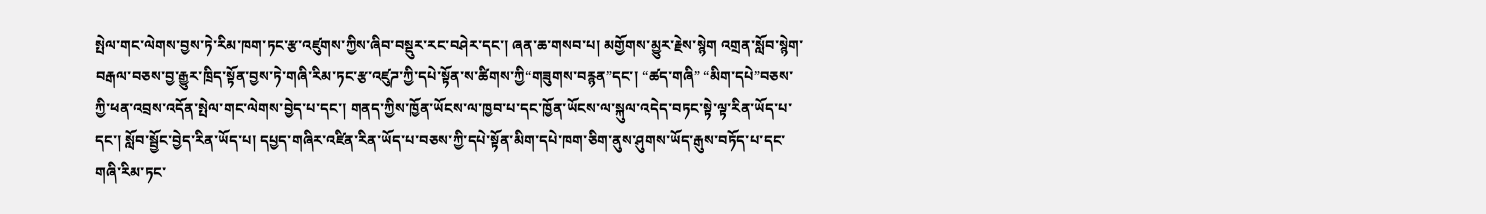སྤེལ་གང་ལེགས་བྱས་ཏེ་རིམ་ཁག་ཏང་རྩ་འཛུགས་ཀྱིས་ཞིབ་བསྡུར་རང་བཤེར་དང་། ཞན་ཆ་གསབ་པ། མགྱོགས་མྱུར་རྗེས་སྙེག འགྲན་སློབ་སྙེག་བརྒལ་བཅས་བྱ་རྒྱུར་ཁྲིད་སྟོན་བྱས་ཏེ་གཞི་རིམ་ཏང་རྩ་འཛུཌ་ཀྱི་དཔེ་སྟོན་ས་ཚིགས་ཀྱི“གཟུགས་བརྙན”དང་། “ཚད་གཞི” “མིག་དཔེ”བཅས་ཀྱི་ཕན་འབྲས་འདོན་སྤེལ་གང་ལེགས་བྱེད་པ་དང་། གནད་ཀྱིས་ཁྱོན་ཡོངས་ལ་ཁྱབ་པ་དང་ཁྱོན་ཡོངས་ལ་སྐུལ་འདེད་བཏང་སྟེ་ལྟ་རིན་ཡོད་པ་དང་། སློབ་སྦྱོང་བྱེད་རིན་ཡོད་པ། དཔྱད་གཞིར་འཛིན་རིན་ཡོད་པ་བཅས་ཀྱི་དཔེ་སྟོན་མིག་དཔེ་ཁག་ཅིག་ནུས་ཤུགས་ཡོད་རྒུས་བཏོད་པ་དང་གཞི་རིམ་ཏང་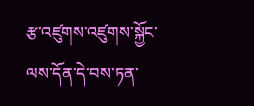རྩ་འཛུགས་འཛུགས་སྐྱོང་ལས་དོན་དེ་བས་ཏན་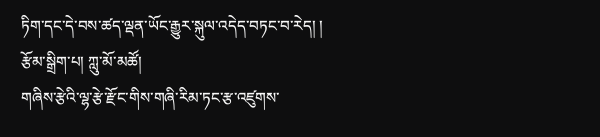ཏིག་དང་དེ་བས་ཚད་ལྡན་ཡོང་རྒྱུར་སྐུལ་འདེད་བཏང་བ་རེད། །
རྩོམ་སྒྲིག་པ། ཀླུ་མོ་མཚོ།
གཞིས་རྩེའི་ལྷ་རྩེ་རྫོང་གིས་གཞི་རིམ་ཏང་རྩ་འཛུགས་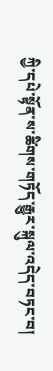ཀྱི་དཔེ་སྟོན་ས་ཚིགས་གཏོད་རྒྱུར་སྐུལ་འདེད་བཏང་བ།